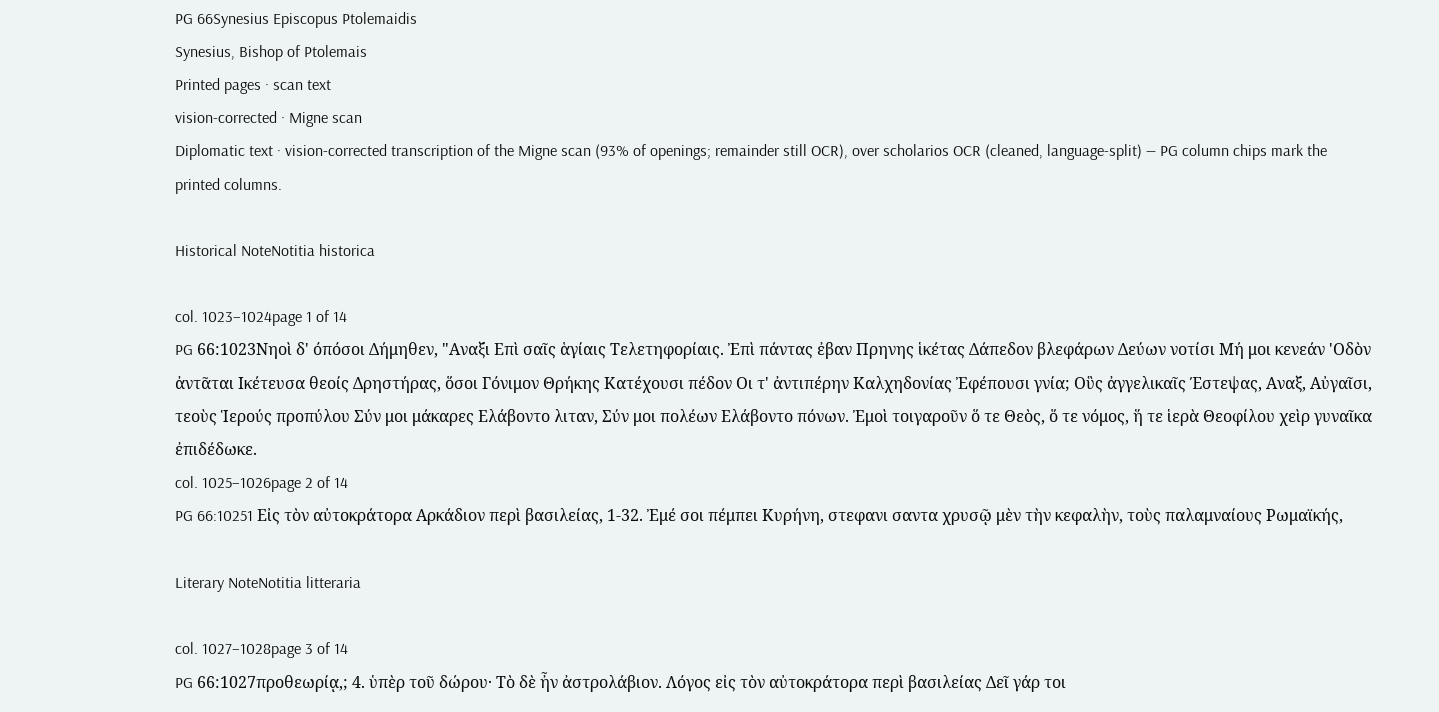PG 66Synesius Episcopus Ptolemaidis
Synesius, Bishop of Ptolemais
Printed pages · scan text
vision-corrected · Migne scan
Diplomatic text · vision-corrected transcription of the Migne scan (93% of openings; remainder still OCR), over scholarios OCR (cleaned, language-split) — PG column chips mark the printed columns.

Historical NoteNotitia historica

col. 1023–1024page 1 of 14
PG 66:1023Νηοὶ δ' όπόσοι Δήμηθεν, "Αναξι Επὶ σαῖς ἁγίαις Τελετηφορίαις. Ἐπὶ πάντας ἐβαν Πρηνης ἱκέτας Δάπεδον βλεφάρων Δεύων νοτίσι Μή μοι κενεάν 'Οδὸν ἀντᾶται Ικέτευσα θεοίς Δρηστήρας, ὅσοι Γόνιμον Θρήκης Κατέχουσι πέδον Οι τ' ἀντιπέρην Καλχηδονίας Ἐφέπουσι γνία; Οὓς ἀγγελικαῖς Έστεψας, Αναξ, Αὐγαῖσι, τεοὺς Ἱερούς προπύλου Σύν μοι μάκαρες Ελάβοντο λιταν, Σύν μοι πολέων Ελάβοντο πόνων. Ἐμοὶ τοιγαροῦν ὅ τε Θεὸς, ὅ τε νόμος, ἥ τε ἱερὰ Θεοφίλου χεὶρ γυναῖκα ἐπιδέδωκε.
col. 1025–1026page 2 of 14
PG 66:10251 Εἰς τὸν αὐτοκράτορα Αρκάδιον περὶ βασιλείας, 1-32. Ἐμέ σοι πέμπει Κυρήνη, στεφανι σαντα χρυσῷ μὲν τὴν κεφαλὴν, τοὺς παλαμναίους Ρωμαϊκής,

Literary NoteNotitia litteraria

col. 1027–1028page 3 of 14
PG 66:1027προθεωρίᾳ,; 4. ὑπὲρ τοῦ δώρου· Τὸ δὲ ἦν ἀστρολάβιον. Λόγος εἰς τὸν αὐτοκράτορα περὶ βασιλείας Δεῖ γάρ τοι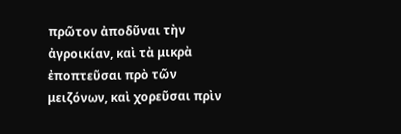πρῶτον ἀποδῦναι τὴν ἀγροικίαν, καὶ τὰ μικρὰ ἐποπτεῦσαι πρὸ τῶν μειζόνων, καὶ χορεῦσαι πρὶν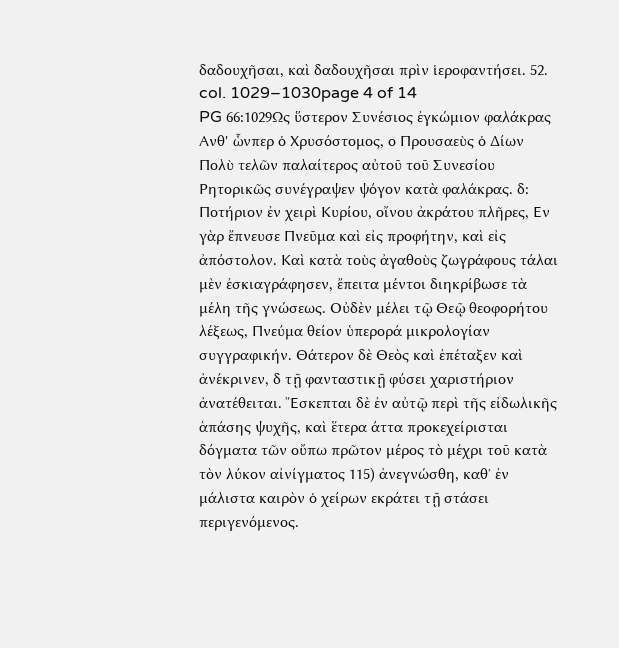δαδουχῆσαι, καὶ δαδουχῆσαι πρὶν ἱεροφαντήσει. 52.
col. 1029–1030page 4 of 14
PG 66:1029Ως ὕστερον Συνέσιος ἐγκώμιον φαλάκρας Ανθ' ὧνπερ ὁ Χρυσόστομος, ο Προυσαεὺς ὁ Δίων Πολὺ τελῶν παλαίτερος αὐτοῦ τοῦ Συνεσίου Ρητορικῶς συνέγραψεν ψόγον κατὰ φαλάκρας. δ: Ποτήριον ἐν χειρὶ Κυρίου, οἴνου ἀκράτου πλῆρες, Εν γὰρ ἔπνευσε Πνεῦμα καὶ εἰς προφήτην, καὶ εἰς ἀπόστολον. Καὶ κατὰ τοὺς ἀγαθοὺς ζωγράφους τάλαι μὲν ἐσκιαγράφησεν, ἔπειτα μέντοι διηκρίβωσε τὰ μέλη τῆς γνώσεως. Οὐδὲν μέλει τῷ Θεῷ θεοφορήτου λέξεως, Πνεύμα θείον ὑπερορά μικρολογίαν συγγραφικήν. Θάτερον δὲ Θεὸς καὶ ἐπέταξεν καὶ ἀνέκρινεν, δ τῇ φανταστικῇ φύσει χαριστήριον ἀνατέθειται. Ἔσκεπται δὲ ἐν αὐτῷ περὶ τῆς εἰδωλικῆς ἁπάσης ψυχῆς, καὶ ἕτερα άττα προκεχείρισται δόγματα τῶν οὔπω πρῶτον μέρος τὸ μέχρι τοῦ κατὰ τὸν λύκον αἰνίγματος 115) ἀνεγνώσθη, καθ᾽ ἐν μάλιστα καιρὸν ὁ χείρων εκράτει τῇ στάσει περιγενόμενος.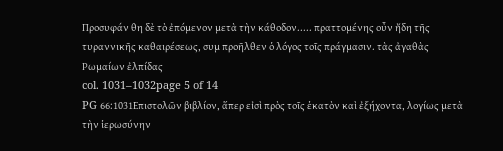Προσυφάν θη δὲ τὸ ἐπόμενον μετὰ τὴν κάθοδον..... πραττομένης οὖν ἤδη τῆς τυραννικῆς καθαιρέσεως, συμ προῆλθεν ὁ λόγος τοῖς πράγμασιν. τὰς ἀγαθὰς Ρωμαίων ἐλπίδας
col. 1031–1032page 5 of 14
PG 66:1031Επιστολῶν βιβλίον, ἅπερ εἰσὶ πρὸς τοῖς ἑκατὸν καὶ ἐξήχοντα, λογίως μετὰ τὴν ἱερωσύνην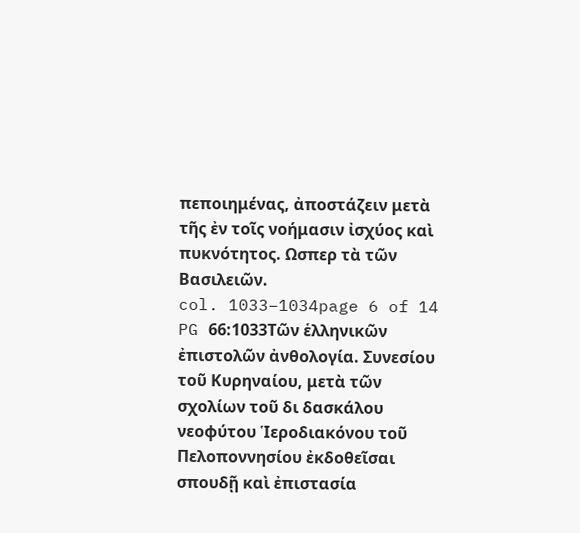πεποιημένας, ἀποστάζειν μετὰ τῆς ἐν τοῖς νοήμασιν ἰσχύος καὶ πυκνότητος. Ωσπερ τὰ τῶν Βασιλειῶν.
col. 1033–1034page 6 of 14
PG 66:1033Τῶν ἑλληνικῶν ἐπιστολῶν ἀνθολογία. Συνεσίου τοῦ Κυρηναίου, μετὰ τῶν σχολίων τοῦ δι δασκάλου νεοφύτου Ἱεροδιακόνου τοῦ Πελοποννησίου ἐκδοθεῖσαι σπουδῇ καὶ ἐπιστασία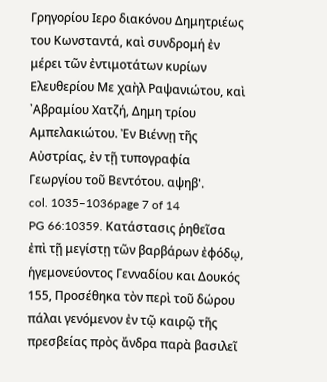Γρηγορίου Ιερο διακόνου Δημητριέως του Κωνσταντά, καὶ συνδρομή ἐν μέρει τῶν ἐντιμοτάτων κυρίων Ελευθερίου Με χαὴλ Ραψανιώτου, καὶ ᾿Αβραμίου Χατζή, Δημη τρίου Αμπελακιώτου. Ἐν Βιέννῃ τῆς Αὐστρίας, ἐν τῇ τυπογραφία Γεωργίου τοῦ Βεντότου. αψηβ'.
col. 1035–1036page 7 of 14
PG 66:10359. Κατάστασις ῥηθεῖσα ἐπὶ τῇ μεγίστῃ τῶν βαρβάρων ἐφόδῳ, ἡγεμονεύοντος Γενναδίου και Δουκός 155, Προσέθηκα τὸν περὶ τοῦ δώρου πάλαι γενόμενον ἐν τῷ καιρῷ τῆς πρεσβείας πρὸς ἄνδρα παρὰ βασιλεῖ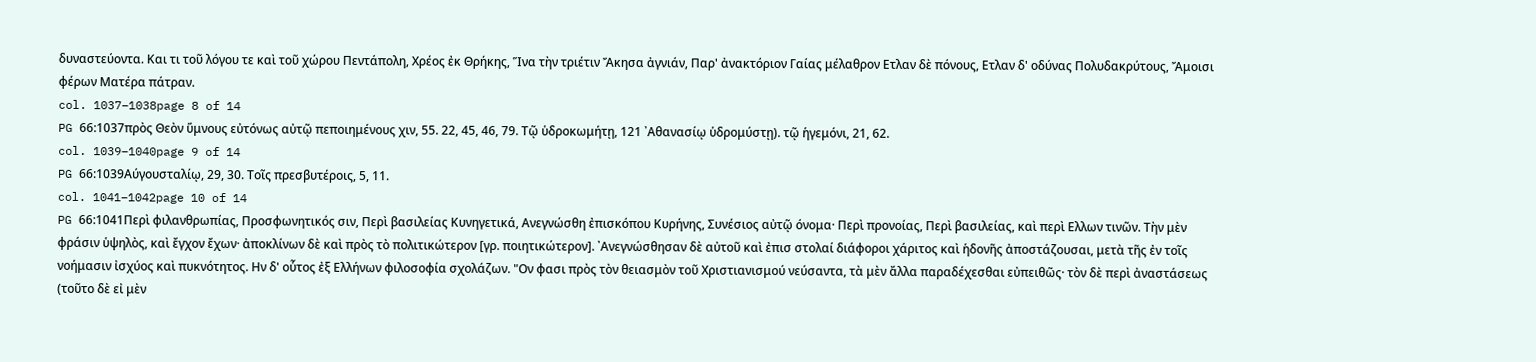δυναστεύοντα. Και τι τοῦ λόγου τε καὶ τοῦ χώρου Πεντάπολη, Χρέος ἐκ Θρήκης, Ἵνα τὴν τριέτιν Ἄκησα ἀγνιάν, Παρ' ἀνακτόριον Γαίας μέλαθρον Ετλαν δὲ πόνους, Ετλαν δ' οδύνας Πολυδακρύτους, Ἄμοισι φέρων Ματέρα πάτραν.
col. 1037–1038page 8 of 14
PG 66:1037πρὸς Θεὸν ὕμνους εὐτόνως αὐτῷ πεποιημένους χιν, 55. 22, 45, 46, 79. Τῷ ὑδροκωμήτῃ, 121 ᾿Αθανασίῳ ὑδρομύστῃ). τῷ ἡγεμόνι, 21, 62.
col. 1039–1040page 9 of 14
PG 66:1039Αύγουσταλίῳ, 29, 30. Τοῖς πρεσβυτέροις, 5, 11.
col. 1041–1042page 10 of 14
PG 66:1041Περὶ φιλανθρωπίας, Προσφωνητικός σιν, Περὶ βασιλείας Κυνηγετικά, Ανεγνώσθη ἐπισκόπου Κυρήνης, Συνέσιος αὐτῷ όνομα· Περὶ προνοίας, Περὶ βασιλείας, καὶ περὶ Ελλων τινῶν. Τὴν μὲν φράσιν ὑψηλὸς, καὶ ἔγχον ἔχων· ἀποκλίνων δὲ καὶ πρὸς τὸ πολιτικώτερον [γρ. ποιητικώτερον]. ᾿Ανεγνώσθησαν δὲ αὐτοῦ καὶ ἐπισ στολαί διάφοροι χάριτος καὶ ἡδονῆς ἀποστάζουσαι, μετὰ τῆς ἐν τοῖς νοήμασιν ἰσχύος καὶ πυκνότητος. Ην δ' οὗτος ἐξ Ελλήνων φιλοσοφία σχολάζων. "Ον φασι πρὸς τὸν θειασμὸν τοῦ Χριστιανισμού νεύσαντα, τὰ μὲν ἄλλα παραδέχεσθαι εὐπειθῶς· τὸν δὲ περὶ ἀναστάσεως (τοῦτο δὲ εἰ μὲν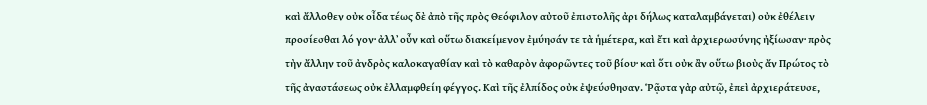καὶ ἄλλοθεν οὐκ οἶδα τέως δὲ ἀπὸ τῆς πρὸς Θεόφιλον αὐτοῦ ἐπιστολῆς ἀρι δήλως καταλαμβάνεται) οὐκ ἐθέλειν προσίεσθαι λό γον· ἀλλ᾽ οὖν καὶ οὕτω διακείμενον ἐμύησάν τε τὰ ἡμέτερα, καὶ ἔτι καὶ ἀρχιερωσύνης ἠξίωσαν· πρὸς τὴν ἄλλην τοῦ ἀνδρὸς καλοκαγαθίαν καὶ τὸ καθαρὸν ἀφορῶντες τοῦ βίου· καὶ ὅτι οὐκ ἂν οὕτω βιοὺς ἄν Πρώτος τὸ τῆς ἀναστάσεως οὐκ ἐλλαμφθείη φέγγος. Καὶ τῆς ἐλπίδος οὐκ ἐψεύσθησαν. Ῥᾷστα γὰρ αὐτῷ, ἐπεὶ ἀρχιεράτευσε,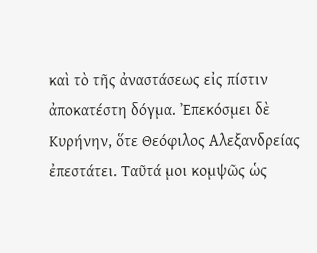καὶ τὸ τῆς ἀναστάσεως εἰς πίστιν ἀποκατέστη δόγμα. Ἐπεκόσμει δὲ Κυρήνην, ὅτε Θεόφιλος Αλεξανδρείας ἐπεστάτει. Ταῦτά μοι κομψῶς ὡς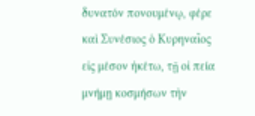δυνατόν πονουμένῳ, φέρε καὶ Συνέσιος ὁ Κυρηναῖος εἰς μέσον ἡκέτω, τῇ οἰ πεία μνήμῃ κοσμήσων τὴν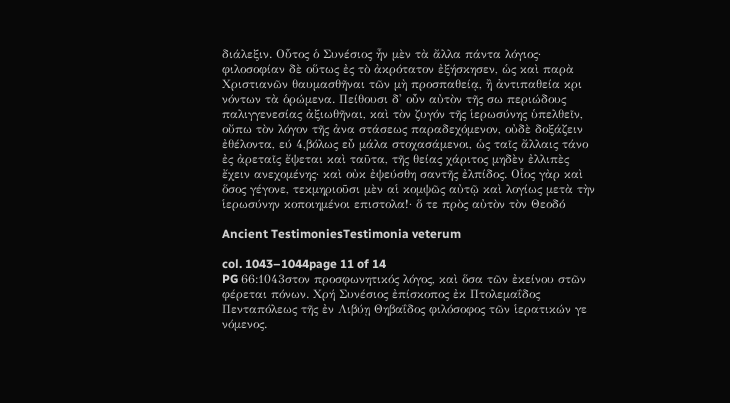διάλεξιν. Οὗτος ὁ Συνέσιος ἦν μὲν τὰ ἄλλα πάντα λόγιος· φιλοσοφίαν δὲ οὕτως ἐς τὸ ἀκρότατον ἐξήσκησεν, ὡς καὶ παρὰ Χριστιανῶν θαυμασθῆναι τῶν μὴ προσπαθείᾳ, ἢ ἀντιπαθεία κρι νόντων τὰ ὁρώμενα. Πείθουσι δ' οὖν αὐτὸν τῆς σω περιώδους παλιγγενεσίας ἀξιωθῆναι, καὶ τὸν ζυγόν τῆς ἱερωσύνης ὑπελθεῖν, οὔπω τὸν λόγον τῆς ἀνα στάσεως παραδεχόμενον, οὐδὲ δοξάζειν ἐθέλοντα, εύ 4,βόλως εὖ μάλα στοχασάμενοι, ὡς ταῖς ἄλλαις τάνο ἐς ἀρεταῖς ἔψεται καὶ ταῦτα, τῆς θείας χάριτος μηδὲν ἐλλιπὲς ἔχειν ανεχομένης· καὶ οὐκ ἐψεύσθη σαντῆς ἐλπίδος. Οἷος γὰρ καὶ ὅσος γέγονε, τεκμηριοῦσι μὲν αἱ κομψῶς αὐτῷ καὶ λογίως μετὰ τὴν ἱερωσύνην κοποιημένοι επιστολα!· ὅ τε πρὸς αὐτὸν τὸν Θεοδό

Ancient TestimoniesTestimonia veterum

col. 1043–1044page 11 of 14
PG 66:1043στον προσφωνητικός λόγος, καὶ ὅσα τῶν ἐκείνου στῶν φέρεται πόνων. Χρή Συνέσιος ἐπίσκοπος ἐκ Πτολεμαΐδος Πενταπόλεως τῆς ἐν Λιβύῃ Θηβαΐδος φιλόσοφος τῶν ἱερατικών γε νόμενος.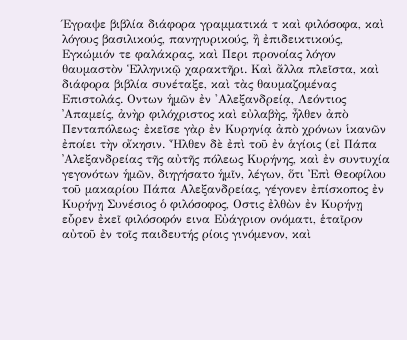Έγραψε βιβλία διάφορα γραμματικά τ καὶ φιλόσοφα, καὶ λόγους βασιλικούς, πανηγυρικούς, ἢ ἐπιδεικτικούς, Εγκώμιόν τε φαλάκρας, καὶ Περι προνοίας λόγον θαυμαστὸν Ἑλληνικῷ χαρακτῆρι. Καὶ ἄλλα πλεῖστα, καὶ διάφορα βιβλία συνέταξε, καὶ τὰς θαυμαζομένας Επιστολάς. Οντων ἡμῶν ἐν 'Αλεξανδρείᾳ, Λεόντιος ᾿Απαμείς, ἀνὴρ φιλόχριστος καὶ εὐλαβὴς, ἦλθεν ἀπὸ Πενταπόλεως· ἐκεῖσε γὰρ ἐν Κυρηνίᾳ ἀπὸ χρόνων ἱκανῶν ἐποίει τὴν οἴκησιν. Ἦλθεν δὲ ἐπὶ τοῦ ἐν ἁγίοις (εἰ Πάπα ᾿Αλεξανδρείας τῆς αὐτῆς πόλεως Κυρήνης, καὶ ἐν συντυχία γεγονότων ἡμῶν, διηγήσατο ἡμῖν, λέγων, ὅτι Ἐπὶ Θεοφίλου τοῦ μακαρίου Πάπα Αλεξανδρείας, γέγονεν ἐπίσκοπος ἐν Κυρήνῃ Συνέσιος ὁ φιλόσοφος, Οστις ἐλθὼν ἐν Κυρήνῃ εὗρεν ἐκεῖ φιλόσοφόν εινα Εὐάγριον ονόματι, ἑταῖρον αὐτοῦ ἐν τοῖς παιδευτής ρίοις γινόμενον, καὶ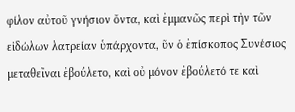φίλον αὐτοῦ γνήσιον ὄντα, καὶ ἐμμανῶς περὶ τὴν τῶν εἰδώλων λατρείαν ὑπάρχοντα, ῦν ὁ ἐπίσκοπος Συνέσιος μεταθεῖναι ἐβούλετο, καὶ οὐ μόνον ἐβούλετό τε καὶ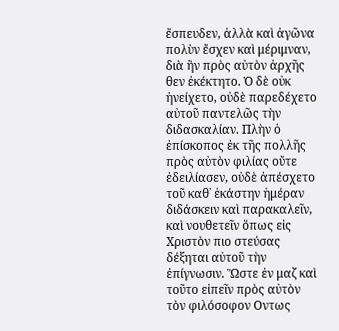ἔσπευδεν, ἀλλὰ καὶ ἀγῶνα πολὺν ἔσχεν καὶ μέριμναν, διὰ ἢν πρὸς αὐτὸν ἀρχῆς θεν ἐκέκτητο. Ὁ δὲ οὐκ ἠνείχετο, οὐδὲ παρεδέχετο αὐτοῦ παντελῶς τὴν διδασκαλίαν. Πλὴν ὁ ἐπίσκοπος ἐκ τῆς πολλῆς πρὸς αὐτὸν φιλίας οὔτε ἐδειλίασεν, οὐδὲ ἀπέσχετο τοῦ καθ᾿ ἑκάστην ἡμέραν διδάσκειν καὶ παρακαλεῖν, καὶ νουθετεῖν ὅπως εἰς Χριστὸν πιο στεύσας δέξηται αὐτοῦ τὴν ἐπίγνωσιν. Ὥστε ἐν μαζ καὶ τοῦτο εἰπεῖν πρὸς αὐτὸν τὸν φιλόσοφον Οντως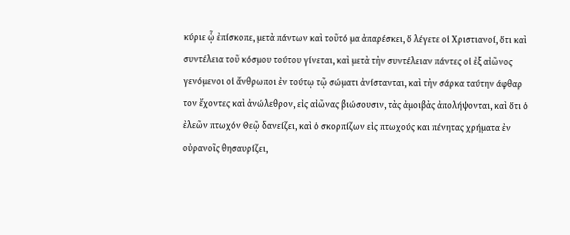κύριε ᾧ ἐπίσκοπε, μετὰ πάντων καὶ τοῦτό μα ἀπαρέσκει, ὅ λέγετε οἱ Χριστιανοί, ὅτι καὶ συντέλεια τοῦ κόσμου τούτου γίνεται, καὶ μετὰ τὴν συντέλειαν πάντες οἱ ἐξ αἰῶνος γενόμενοι οἱ ἄνθρωποι ἐν τούτῳ τῷ σώματι ἀνίστανται, καὶ τὴν σάρκα ταύτην άφθαρ τον ἔχοντες καὶ ἀνώλεθρον, εἰς αἰῶνας βιώσουσιν, τὰς ἀμοιβὰς ἀπολήψονται, καὶ ὅτι ὁ ἐλεῶν πτωχόν Θεῷ δανείζει, καὶ ὁ σκορπίζων εἰς πτωχούς και πένητας χρήματα ἐν οὐρανοῖς θησαυρίζει,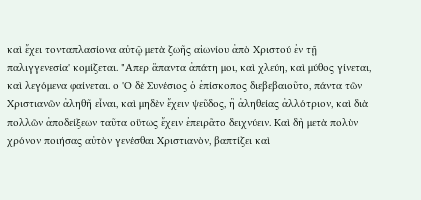καὶ ἔχει τονταπλασίονα αὐτῷ μετὰ ζωῆς αἰωνίου ἀπὸ Χριστού ἐν τῇ παλιγγενεσία' κομίζεται. "Απερ ἅπαντα ἀπάτη μοι, καὶ χλεύη, καὶ μύθος γίνεται, καὶ λεγόμενα φαίνεται. ο 'Ο δὲ Συνέσιος ὁ ἐπίσκοπος διεβεβαιοῦτο, πάντα τῶν Χριστιανῶν ἀληθῆ εἶναι, καὶ μηδὲν ἔχειν ψεῦδος, ἢ ἀληθείας ἀλλότριον, καὶ διὰ πολλῶν ἀποδείξεων ταῦτα οὕτως ἔχειν ἐπειρᾶτο δειχνύειν. Καὶ δὴ μετὰ πολὺν χρόνον ποιήσας αὐτὸν γενέσθαι Χριστιανὸν, βαπτίζει καὶ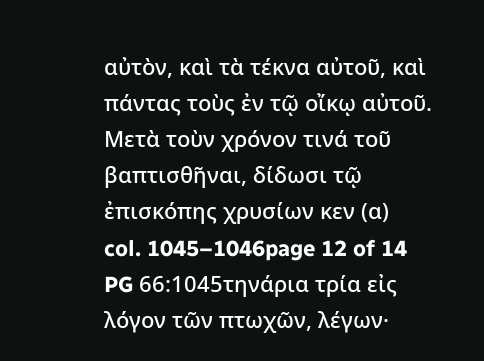αὐτὸν, καὶ τὰ τέκνα αὐτοῦ, καὶ πάντας τοὺς ἐν τῷ οἴκῳ αὐτοῦ. Μετὰ τοὺν χρόνον τινά τοῦ βαπτισθῆναι, δίδωσι τῷ ἐπισκόπης χρυσίων κεν (α)
col. 1045–1046page 12 of 14
PG 66:1045τηνάρια τρία εἰς λόγον τῶν πτωχῶν, λέγων·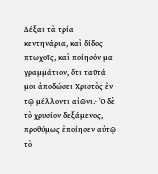Δέξαι τὰ τρία κεντηνάρια, καὶ δίδος πτωχοῖς, καὶ ποίησόν μα γραμμάτιον, ὅτι ταῦτά μοι ἀποδώσει Χριστὸς ἐν τῷ μέλλοντι αἰῶνι.· Ὁ δὲ τὸ χρυσίον δεξάμενος, προθύμως ἐποίησεν αὐτῷ τὸ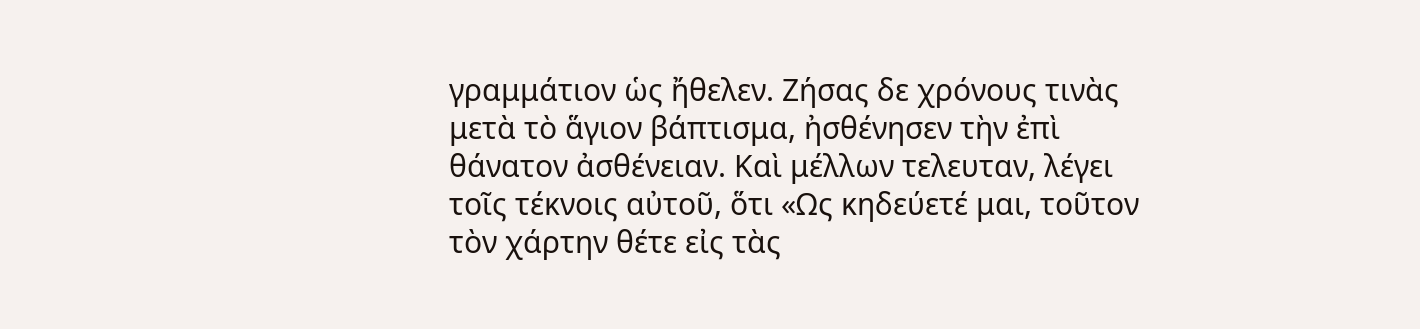γραμμάτιον ὡς ἤθελεν. Ζήσας δε χρόνους τινὰς μετὰ τὸ ἅγιον βάπτισμα, ἠσθένησεν τὴν ἐπὶ θάνατον ἀσθένειαν. Καὶ μέλλων τελευταν, λέγει τοῖς τέκνοις αὐτοῦ, ὅτι «Ως κηδεύετέ μαι, τοῦτον τὸν χάρτην θέτε εἰς τὰς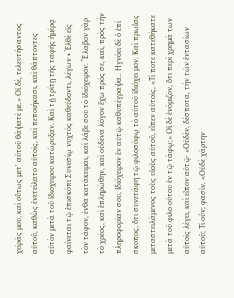χεῖράς μου, καὶ οὕτως μετ' αὐτοῦ θάψατέ με.» Οἱ δὲ, τελευτήσαντος αὐτοῦ, καθὼς ἐνετείλατο αὐτοῖς, καὶ πεποιήκασι, καὶ θάπτοντες αὐτὸν μετὰ τοῦ ἰδιοχειρου κατώρυξαν. Καὶ τῇ τρίτῃ τῆς ταφῆς ἡμέρᾳ φαίνεται τῷ ἐπισκόπι Συνεσίῳ νυχτός καθεύδοντι, λέγων • Ἐλθὲ εἰς τὸν τάφον, ένθα κατάκειμαι, καὶ λάβε σου τὸ ἰδιόχειρον. Ἔλαβον γὰρ τὸ χρέος, καὶ ἐπληρώθην, καὶ οὐδένα λόγον ἔχω πρός σε, καὶ, πρὸς τὴν πληροφορίαν σου, Ιδιόχειρον ἐν αὐτῷ καθυπέγραψα.. Ηγνόει δὲ ὁ ἐπί σκοπος, ὅτι συνετάφη τῷ φιλοσόφῳ τὸ αὐτοῦ ἰδιόχει μον. Καὶ πρωΐας μεταστειλάμενος τοὺς υἱοὺς αὐτοῦ, εἶπεν αὐτοῖς, «Τί ποτε κατεθήκατε μετὰ τοῦ φιλο ούτου ἐν τῷ τάφῳ;» Οἱ δὲ ἐνόμιζον, ὅτι περὶ χρημά των αὐτοῖς λέγει, καὶ εἶπον αὐτῷ· «Οὐδὲν, δέσποτα, τὴν τῶν ἐντασίων αὐτοῦ; Τί οὖν; φασίν. «Οὐδὲ χάρτην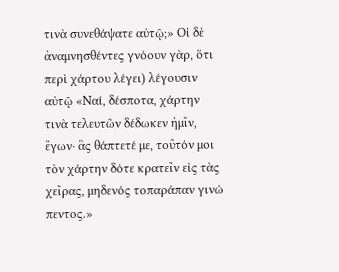τινὰ συνεθάψατε αὐτῷ;» Οἱ δὲ ἀναμνησθέντες γνόουν γὰρ, ὅτι περὶ χάρτου λέγει) λέγουσιν αὐτῷ «Ναί, δέσποτα, χάρτην τινὰ τελευτῶν δέδωκεν ἡμῖν, ἔγων· ἃς θάπτετέ με, τοῦτόν μοι τὸν χάρτην δότε κρατεῖν εἰς τὰς χεῖρας, μηδενός τοπαράπαν γινώ πεντος.»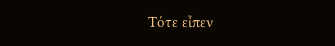Τότε εἶπεν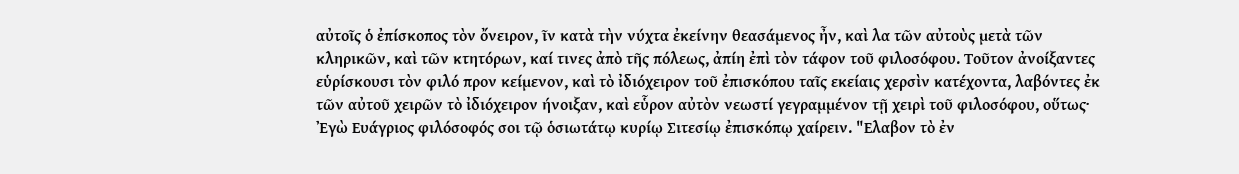αὐτοῖς ὁ ἐπίσκοπος τὸν ὄνειρον, ῖν κατὰ τὴν νύχτα ἐκείνην θεασάμενος ἦν, καὶ λα τῶν αὐτοὺς μετὰ τῶν κληρικῶν, καὶ τῶν κτητόρων, καί τινες ἀπὸ τῆς πόλεως, ἀπίη ἐπὶ τὸν τάφον τοῦ φιλοσόφου. Τοῦτον ἀνοίξαντες εὑρίσκουσι τὸν φιλό προν κείμενον, καὶ τὸ ἰδιόχειρον τοῦ ἐπισκόπου ταῖς εκείαις χερσὶν κατέχοντα, λαβόντες ἐκ τῶν αὐτοῦ χειρῶν τὸ ἰδιόχειρον ήνοιξαν, καὶ εὗρον αὐτὸν νεωστί γεγραμμένον τῇ χειρὶ τοῦ φιλοσόφου, οὕτως· Ἐγὼ Ευάγριος φιλόσοφός σοι τῷ ὁσιωτάτῳ κυρίῳ Σιτεσίῳ ἐπισκόπῳ χαίρειν. "Ελαβον τὸ ἐν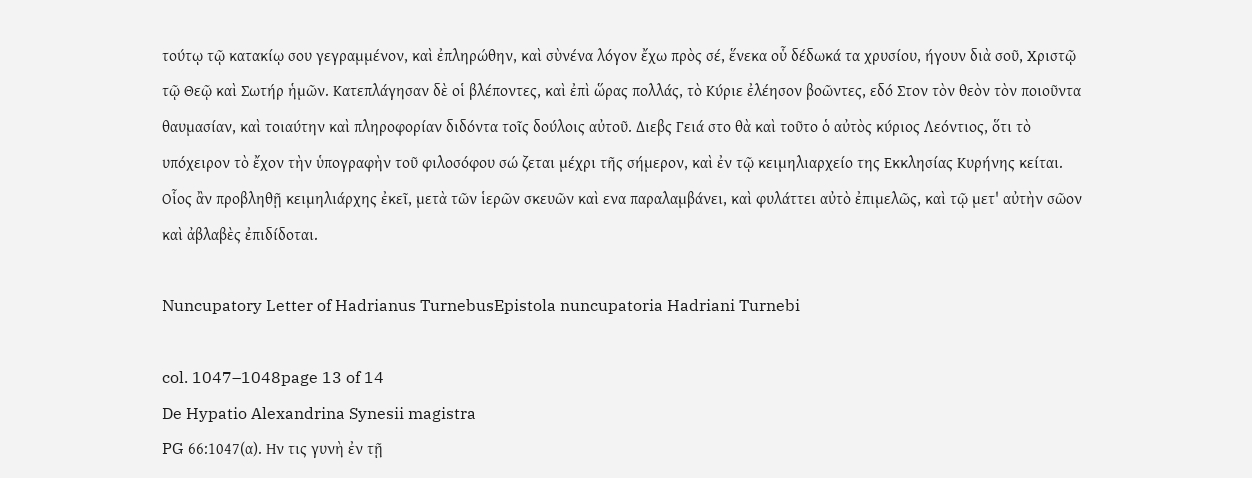τούτῳ τῷ κατακίῳ σου γεγραμμένον, καὶ ἐπληρώθην, καὶ σὺνένα λόγον ἔχω πρὸς σέ, ἕνεκα οὗ δέδωκά τα χρυσίου, ήγουν διὰ σοῦ, Χριστῷ τῷ Θεῷ καὶ Σωτήρ ἡμῶν. Κατεπλάγησαν δὲ οἱ βλέποντες, καὶ ἐπὶ ὥρας πολλάς, τὸ Κύριε ἐλέησον βοῶντες, εδό Στον τὸν θεὸν τὸν ποιοῦντα θαυμασίαν, καὶ τοιαύτην καὶ πληροφορίαν διδόντα τοῖς δούλοις αὐτοῦ. Διεβς Γειά στο θὰ καὶ τοῦτο ὁ αὐτὸς κύριος Λεόντιος, ὅτι τὸ υπόχειρον τὸ ἔχον τὴν ὑπογραφὴν τοῦ φιλοσόφου σώ ζεται μέχρι τῆς σήμερον, καὶ ἐν τῷ κειμηλιαρχείο της Εκκλησίας Κυρήνης κείται. Οἷος ἂν προβληθῇ κειμηλιάρχης ἐκεῖ, μετὰ τῶν ἱερῶν σκευῶν καὶ ενα παραλαμβάνει, καὶ φυλάττει αὐτὸ ἐπιμελῶς, καὶ τῷ μετ' αὐτὴν σῶον καὶ ἀβλαβὲς ἐπιδίδοται.

Nuncupatory Letter of Hadrianus TurnebusEpistola nuncupatoria Hadriani Turnebi

col. 1047–1048page 13 of 14
De Hypatio Alexandrina Synesii magistra
PG 66:1047(α). Ην τις γυνὴ ἐν τῇ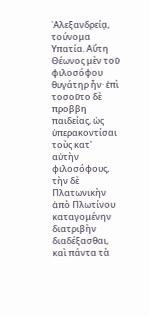᾿Αλεξανδρείᾳ, τούνομα Υπατία. Αὕτη Θέωνος μὲν τοῦ φιλοσόφου θυγάτηρ ἦν· ἐπὶ τοσοῦτο δὲ προββη παιδείας, ὡς ὑπερακοντίσαι τοὺς κατ' αὐτὴν φιλοσόφους, τὴν δὲ Πλατωνικὴν ἀπὸ Πλωτίνου καταγομένην διατριβὴν διαδέξασθαι, καὶ πάντα τὰ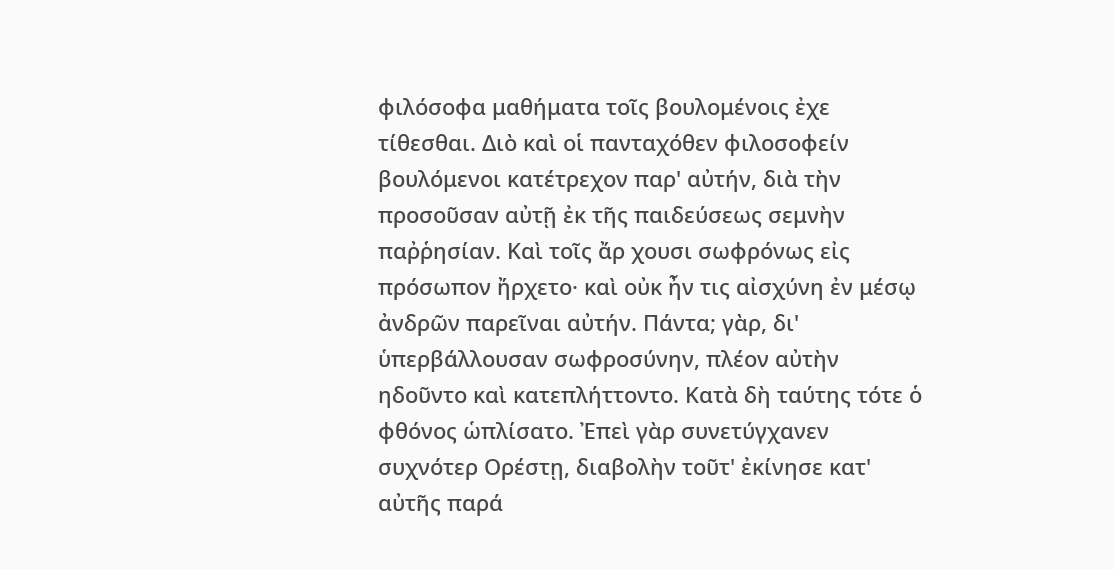φιλόσοφα μαθήματα τοῖς βουλομένοις ἐχε τίθεσθαι. Διὸ καὶ οἱ πανταχόθεν φιλοσοφείν βουλόμενοι κατέτρεχον παρ' αὐτήν, διὰ τὴν προσοῦσαν αὐτῇ ἐκ τῆς παιδεύσεως σεμνὴν παῤῥησίαν. Καὶ τοῖς ἄρ χουσι σωφρόνως εἰς πρόσωπον ἤρχετο· καὶ οὐκ ἦν τις αἰσχύνη ἐν μέσῳ ἀνδρῶν παρεῖναι αὐτήν. Πάντα; γὰρ, δι' ὑπερβάλλουσαν σωφροσύνην, πλέον αὐτὴν ηδοῦντο καὶ κατεπλήττοντο. Κατὰ δὴ ταύτης τότε ὁ φθόνος ὡπλίσατο. Ἐπεὶ γὰρ συνετύγχανεν συχνότερ Ορέστῃ, διαβολὴν τοῦτ' ἐκίνησε κατ' αὐτῆς παρά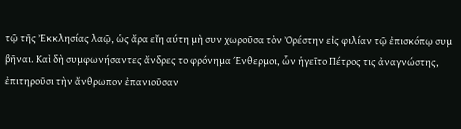τῷ τῆς Ἐκκλησίας λαῷ, ὡς ἄρα εἴη αύτη μὴ συν χωροῦσα τὸν Ὀρέστην εἰς φιλίαν τῷ ἐπισκόπῳ συμ βῆναι. Καὶ δὴ συμφωνήσαντες ἄνδρες το φρόνημα Ένθερμοι, ὧν ἡγεῖτο Πέτρος τις ἀναγνώστης, ἐπιτηροῦσι τὴν ἄνθρωπον ἐπανιοῦσαν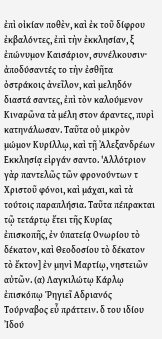ἐπὶ οἰκίαν ποθὲν, καὶ ἐκ τοῦ δίφρου ἐκβαλόντες, ἐπὶ τὴν ἐκκλησίαν, ξ ἐπώνυμον Καισάριον, συνέλκουσιν· ἀποδύσαντές το τὴν ἐσθῆτα ὀστράκοις ἀνεῖλον, καὶ μεληδόν διαστά σαντες, ἐπὶ τὸν καλούμενον Κιναρῶνα τὰ μέλη στον άραντες, πυρὶ κατηνάλωσαν. Ταῦτα οὐ μικρὸν μώμον Κυρίλλῳ, καὶ τῇ Ἀλεξανδρέων Εκκλησίᾳ εἰργάν σαντο. 'Αλλότριον γὰρ παντελῶς τῶν φρονούντων τ Χριστοῦ φόνοι, καὶ μάχαι, καὶ τὰ τούτοις παραπλήσια. Ταῦτα πέπρακται τῷ τετάρτῳ ἔτει τῆς Κυρίας ἐπισκοπῆς, ἐν ὑπατείᾳ Ονωρίου τὸ δέκατον, καὶ Θεοδοσίου τὸ δέκατον τὸ ἔκτον] ἐν μηνὶ Μαρτίῳ, νηστειῶν αὐτῶν. (α) Λαγκιλώτῳ Κάρλῳ ἐπισκόπῳ Ῥηγιεῖ Αδριανός Τούρναβος εὖ πράττειν. δ του ιδίου Ἰδού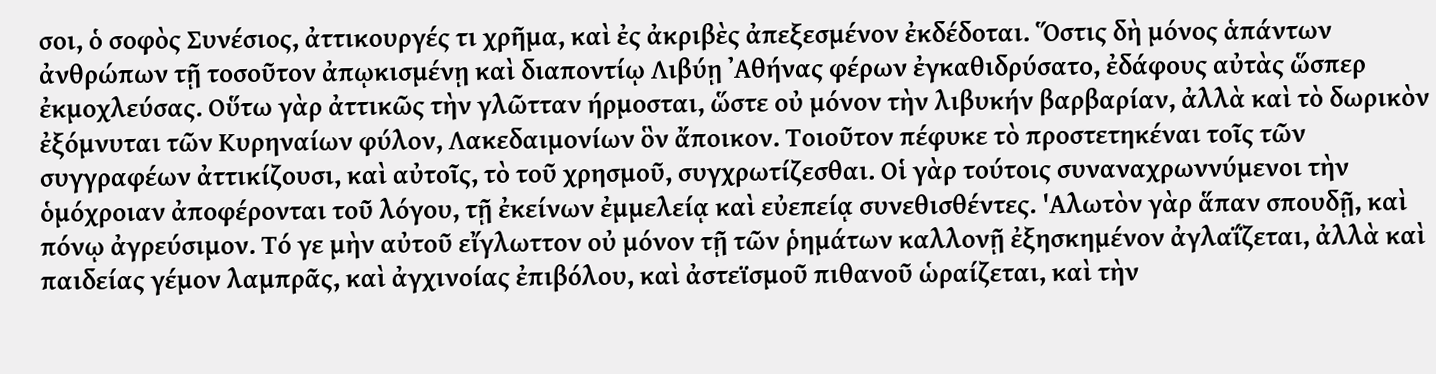σοι, ὁ σοφὸς Συνέσιος, ἀττικουργές τι χρῆμα, καὶ ἐς ἀκριβὲς ἀπεξεσμένον ἐκδέδοται. Ὅστις δὴ μόνος ἁπάντων ἀνθρώπων τῇ τοσοῦτον ἀπῳκισμένῃ καὶ διαποντίῳ Λιβύῃ ᾿Αθήνας φέρων ἐγκαθιδρύσατο, ἐδάφους αὐτὰς ὥσπερ ἐκμοχλεύσας. Οὕτω γὰρ ἀττικῶς τὴν γλῶτταν ήρμοσται, ὥστε οὐ μόνον τὴν λιβυκήν βαρβαρίαν, ἀλλὰ καὶ τὸ δωρικὸν ἐξόμνυται τῶν Κυρηναίων φύλον, Λακεδαιμονίων ὃν ἄποικον. Τοιοῦτον πέφυκε τὸ προστετηκέναι τοῖς τῶν συγγραφέων ἀττικίζουσι, καὶ αὐτοῖς, τὸ τοῦ χρησμοῦ, συγχρωτίζεσθαι. Οἱ γὰρ τούτοις συναναχρωννύμενοι τὴν ὁμόχροιαν ἀποφέρονται τοῦ λόγου, τῇ ἐκείνων ἐμμελείᾳ καὶ εὐεπείᾳ συνεθισθέντες. 'Αλωτὸν γὰρ ἅπαν σπουδῇ, καὶ πόνῳ ἀγρεύσιμον. Τό γε μὴν αὐτοῦ εἴγλωττον οὐ μόνον τῇ τῶν ῥημάτων καλλονῇ ἐξησκημένον ἀγλαΐζεται, ἀλλὰ καὶ παιδείας γέμον λαμπρᾶς, καὶ ἀγχινοίας ἐπιβόλου, καὶ ἀστεϊσμοῦ πιθανοῦ ὡραίζεται, καὶ τὴν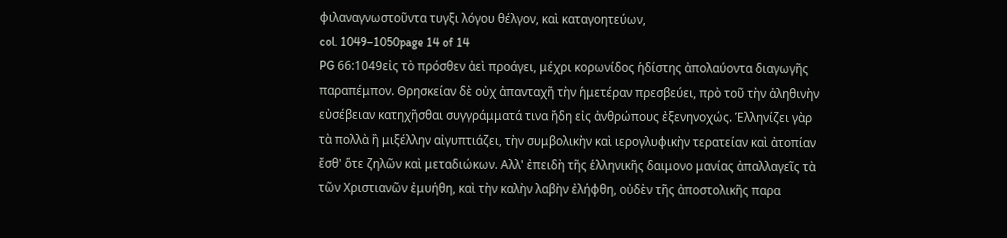φιλαναγνωστοῦντα τυγξι λόγου θέλγον, καὶ καταγοητεύων,
col. 1049–1050page 14 of 14
PG 66:1049εἰς τὸ πρόσθεν ἀεὶ προάγει, μέχρι κορωνίδος ἡδίστης ἀπολαύοντα διαγωγῆς παραπέμπον. Θρησκείαν δὲ οὐχ ἀπανταχῆ τὴν ἡμετέραν πρεσβεύει, πρὸ τοῦ τὴν ἀληθινὴν εὐσέβειαν κατηχῆσθαι συγγράμματά τινα ἤδη εἰς ἀνθρώπους ἐξενηνοχώς. Ἑλληνίζει γὰρ τὰ πολλὰ ἢ μιξέλλην αἰγυπτιάζει, τὴν συμβολικὴν καὶ ιερογλυφικὴν τερατείαν καὶ ἀτοπίαν ἔσθ' ὅτε ζηλῶν καὶ μεταδιώκων. Αλλ' ἐπειδὴ τῆς ἑλληνικῆς δαιμονο μανίας ἀπαλλαγεῖς τὰ τῶν Χριστιανῶν ἐμυήθη, καὶ τὴν καλὴν λαβὴν ἐλήφθη, οὐδὲν τῆς ἀποστολικῆς παρα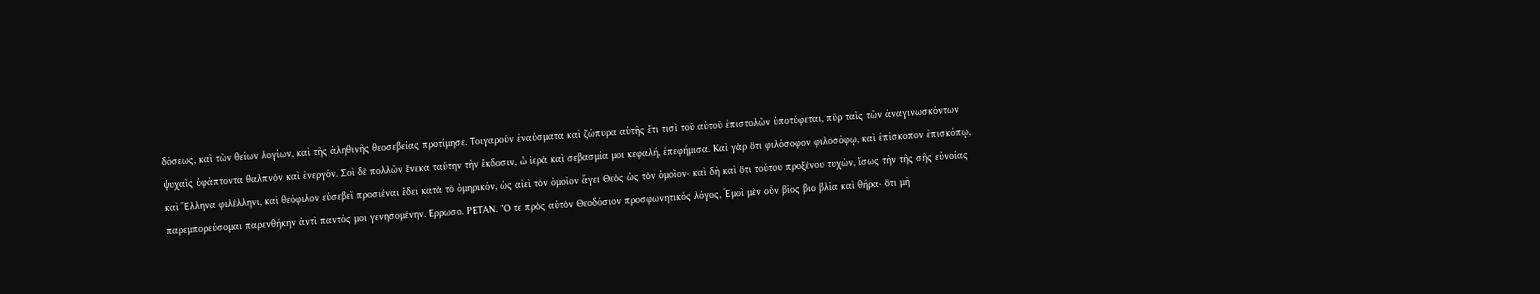δόσεως, καὶ τῶν θείων λογίων, καὶ τῆς ἀληθινῆς θεοσεβείας προτίμησε. Τοιγαροῦν ἐναύσματα καὶ ζώπυρα αὐτῆς ἔτι τισὶ τοῦ αὐτοῦ ἐπιστολῶν ὑποτύφεται, πῦρ ταῖς τῶν ἀναγινωσκόντων ψυχαῖς ὑφάπτοντα θαλπνὸν καὶ ἐνεργόν. Σοὶ δὲ πολλῶν ἕνεκα ταύτην τὴν ἔκδοσιν, ὦ ἱερὰ καὶ σεβασμία μοι κεφαλή, ἐπεφήμισα. Καὶ γὰρ ὅτι φιλόσοφον φιλοσόφῳ, καὶ ἐπίσκοπον ἐπισκόπῳ, καὶ Ἕλληνα φιλέλληνι, καὶ θεόφιλον εὐσεβεῖ προσιέναι ἔδει κατὰ τὸ ὁμηρικόν, ὡς αἰεὶ τὸν ὁμοῖον ἄγει Θεὸς ὡς τὸν ὁμοῖον· καὶ δὴ καὶ ὅτι τούτου προξένου τυχών, ἴσως τὴν τῆς σῆς εὐνοίας παρεμπορεύσομαι παρενθήκην ἀντὶ παντός μοι γενησομένην. Ερρωσο. ΡΕΤΑΝ. "Ο τε πρὸς αὐτὸν Θεοδόσιον προσφωνητικός λόγος, Ἐμοὶ μὲν οὖν βίος βιο βλία καὶ θήρα· ὅτι μὴ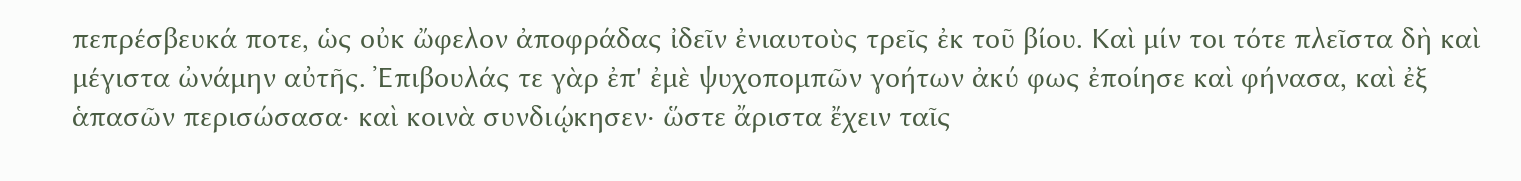πεπρέσβευκά ποτε, ὡς οὐκ ὤφελον ἀποφράδας ἰδεῖν ἐνιαυτοὺς τρεῖς ἐκ τοῦ βίου. Καὶ μίν τοι τότε πλεῖστα δὴ καὶ μέγιστα ὠνάμην αὐτῆς. Ἐπιβουλάς τε γὰρ ἐπ' ἐμὲ ψυχοπομπῶν γοήτων ἀκύ φως ἐποίησε καὶ φήνασα, καὶ ἐξ ἁπασῶν περισώσασα· καὶ κοινὰ συνδιῴκησεν· ὥστε ἄριστα ἔχειν ταῖς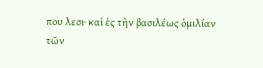που λεσι· καὶ ἐς τὴν βασιλέως ὁμιλίαν τῶν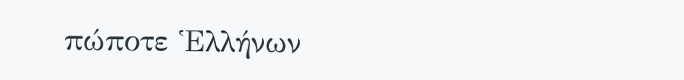πώποτε Ἑλλήνων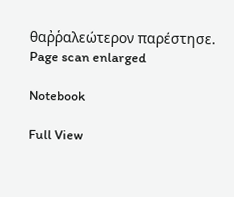θαῤῥαλεώτερον παρέστησε.
Page scan enlarged

Notebook

Full View